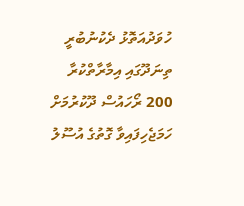ހުވަދުއަތޮޅު ދެކުނުބުރީ ތިނަދޫގައި އިމާރާތްކުރާ 200 ރޯހައުސް ދޫކުރުމަށް ހަމަޖެހިފައިވާ ގޮތުގެ އުސޫލު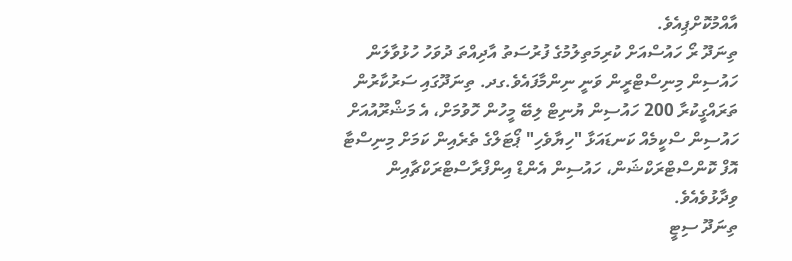އާއްމުކޮށްޕިއެވެ.
ތިނަދޫ ރޯ ހައުސްއަށް ކުރިމަތިލުމުގެ ފުރުސަތު އާދިއްތަ ދުވަހު ހުޅުވާލަން ހައުސިން މިނިސްޓްރީން ވަނީ ނިންމާފައެވެ.ގދ. ތިނަދޫގައި ސަރުކާރުން ތަރައްގީކުރާ 200 ހައުސިން ޔުނިޓް ލިބޭ މީހުން ހޮވުމަށް، އެ މަޝްރޫއުއަށް ހައުސިން ސްކީމެއް ކަނޑައަޅާ "ހިޔާވެހި" ޕޯޓަލްގެ ތެރެއިން ކަމަށް މިނިސްޓާ އޮފް ކޮންސްޓްރަކްޝަން، ހައުސިން އެންޑް އިންފްރާސްޓްރަކްޗާއިން ވިދާޅުވެއެވެ.
ތިނަދޫ ސިޓީ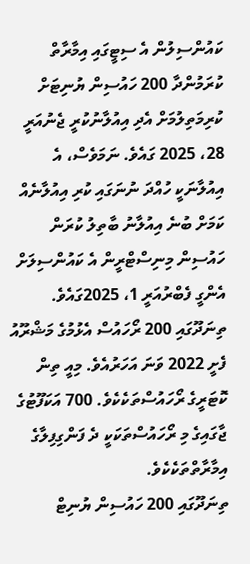ކައުންސިލުން އެ ސިޓީގައި އިމާރާތް ކުރަމުންދާ 200 ހައުސިން ޔުނިޓަށް ކުރިމަތިލުމަށް އެދި އިއުލާނުކުރީ ޖެނުއަރީ 28، 2025 ގައެވެ. ނަމަވެސް، އެ އިއުލާނަކީ ހުއްދަ ނުނަގައި ކުރި އިއުލާނެއް ކަމަށް ބުނެ އިއުލާނު ބާތިލު ކުރަން ހައުސިން މިނިސްޓްރީން އެ ކައުންސިލަށް އެންގީ ފެބްރުއަރީ 1، 2025ގައެވެ.
ތިނަދޫގައި 200 ރޯހައުސް އެޅުމުގެ މަޝްރޫއު ފެށީ 2022 ވަނަ އަހަރުއެވެ. މިއީ ތިން ކޮޓަރީގެ ރޯހައުސްތަކެކެވެ. 700 އަކަފޫޓުގެ ޖާގައިގެ މި ރޯހައުސްތަކަކީ ދެ ފަންގިފިލާގެ އިމާރާތްތަކެކެވެ.
ތިނަދޫގައި 200 ހައުސިން ޔުނިޓް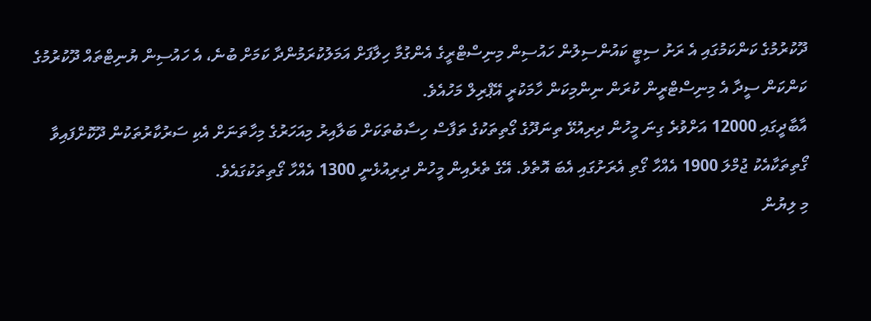ދޫކުރުމުގެ ކަންކަމުގައި އެ ރަށު ސިޓީ ކައުންސިލުން ހައުސިން މިނިސްޓްރީގެ އެންގުމާ ހިލާފަށް އަމަލުކުރަމުންދާ ކަމަށް ބުނެ، އެ ހައުސިން ޔުނިޓްތައް ދޫކުރުމުގެ ކަންކަން ސީދާ އެ މިނިސްޓްރީން ކުރަން ނިންމިކަން ހާމަކުރީ އޭޕްރިލް މަހުއެވެ.
އާބާދީގައި 12000 އަށްވުރެ ގިނަ މީހުން ދިރިއުޅޭ ތިނަދޫގެ ގޯތިތަކުގެ ތަފާސް ހިސާބުތަކަށް ބަލާއިރު މިއަހަރުގެ މިހާތަނަށް އެކި ސަރުކާރުތަކުން ދޫކޮށްފައިވާ ގޯތިތަކާއެކު ޖުމްލަ 1900 އެއްހާ ގޯތި އެރަށުގައި އެބަ އޮތެވެ. އޭގެ ތެރެއިން މީހުން ދިރިއުޅެނީ 1300 އެއްހާ ގޯތިތަކުގައެވެ.
މި ލިޔުން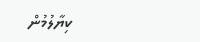ކިޔާލުމުން